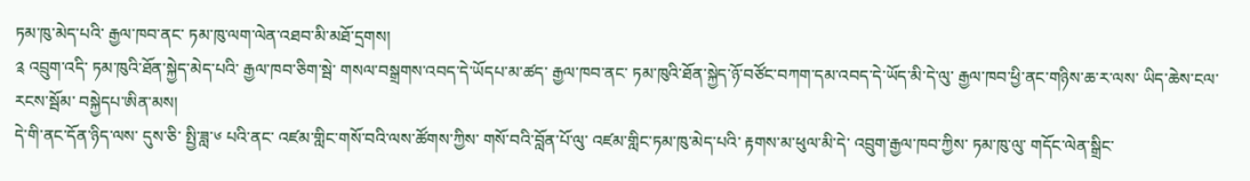ཏམ་ཁུ་མེད་པའི་ རྒྱལ་ཁབ་ནང་ ཏམ་ཁུ་ལག་ལེན་འཐབ་མི་མཐོ་དྲགས།
༉ འབྲུག་འདི་ ཏམ་ཁུའི་ཐོན་སྐྱེད་མེད་པའི་ རྒྱལ་ཁབ་ཅིག་སྦེ་ གསལ་བསྒྲགས་འབད་དེ་ཡོདཔ་མ་ཚད་ རྒྱལ་ཁབ་ནང་ ཏམ་ཁུའི་ཐོན་སྐྱེད་ཉོ་བཙོང་བཀག་དམ་འབད་དེ་ཡོད་མི་དེ་ལུ་ རྒྱལ་ཁབ་ཕྱི་ནང་གཉིས་ཆ་ར་ལས་ ཡིད་ཆེས་ངལ་རངས་སྦོམ་ བསྐྱེདཔ་ཨིན་མས།
དེ་གི་ནང་དོན་ཉིད་ལས་ དུས་ཅི་ སྤྱི་ཟླ་༦ པའི་ནང་ འཛམ་གླིང་གསོ་བའི་ལས་ཚོགས་ཀྱིས་ གསོ་བའི་བློན་པོ་ལུ་ འཛམ་གླིང་ཏམ་ཁུ་མེད་པའི་ རྟགས་མ་ཕུལ་མི་དེ་ འབྲུག་རྒྱལ་ཁབ་ཀྱིས་ ཏམ་ཁུ་ལུ་ གདོང་ལེན་སྒྲིང་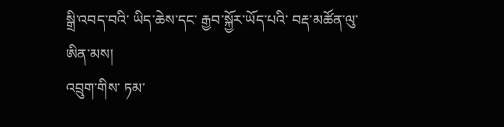སྒྲི་འབད་བའི་ ཡིད་ཆེས་དང་ རྒྱབ་སྐྱོར་ཡོད་པའི་ བརྡ་མཚོན་ལུ་ཨིན་མས།
འབྲུག་གིས་ ཏམ་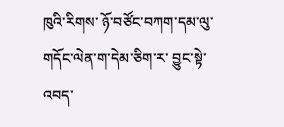ཁུའི་རིགས་ ཉོ་བཙོང་བཀག་དམ་ལུ་ གདོང་ལེན་ག་དེམ་ཅིག་ར་ བྱུང་སྟེ་འབད་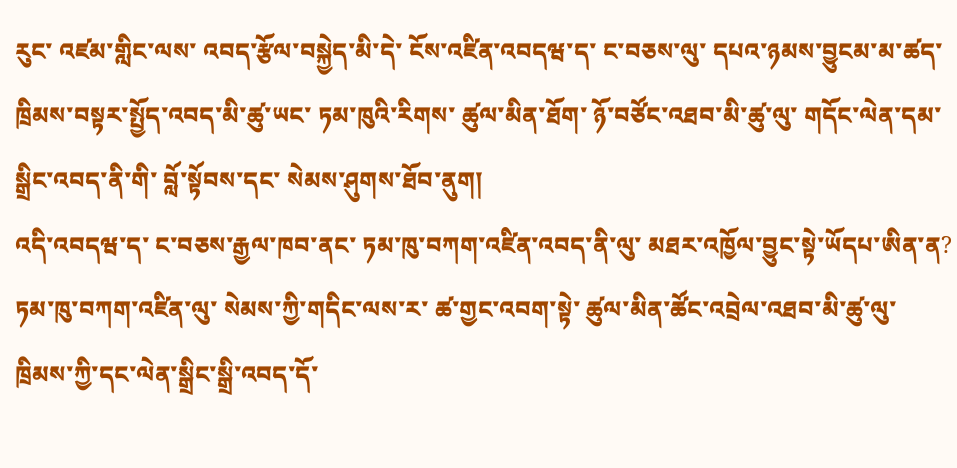རུང་ འཛམ་གླིང་ལས་ འབད་རྩོལ་བསྐྱེད་མི་དེ་ ངོས་འཛིན་འབདཝ་ད་ ང་བཅས་ལུ་ དཔའ་ཉམས་བྱུངམ་མ་ཚད་ ཁྲིམས་བསྟར་སྤྱོད་འབད་མི་ཚུ་ཡང་ ཏམ་ཁུའི་རིགས་ ཚུལ་མིན་ཐོག་ ཉོ་བཙོང་འཐབ་མི་ཚུ་ལུ་ གདོང་ལེན་དམ་སྒྲིང་འབད་ནི་གི་ བློ་སྟོབས་དང་ སེམས་ཤུགས་ཐོབ་ནུག།
འདི་འབདཝ་ད་ ང་བཅས་རྒྱལ་ཁབ་ནང་ ཏམ་ཁུ་བཀག་འཛིན་འབད་ནི་ལུ་ མཐར་འཁྱོལ་བྱུང་སྟེ་ཡོདཔ་ཨིན་ན? ཏམ་ཁུ་བཀག་འཛིན་ལུ་ སེམས་ཀྱི་གདིང་ལས་ར་ ཚ་གྱང་འབག་སྟེ་ ཚུལ་མིན་ཚོང་འབྲེལ་འཐབ་མི་ཚུ་ལུ་ ཁྲིམས་ཀྱི་དང་ལེན་སྒྲིང་སྒྲི་འབད་དོ་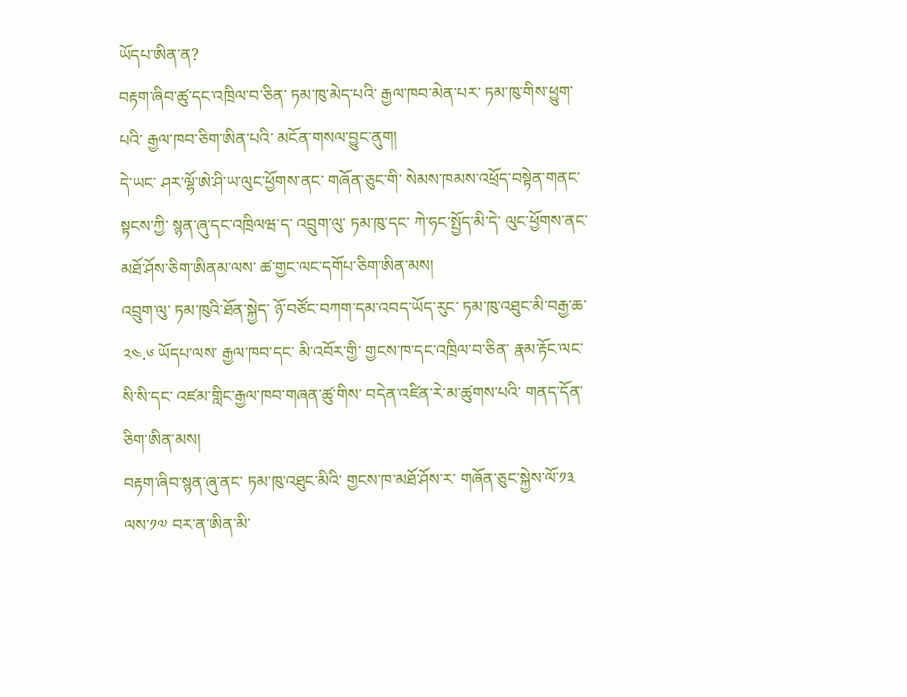ཡོདཔ་ཨིན་ན?
བརྟག་ཞིབ་ཚུ་དང་འཁྲིལ་བ་ཅིན་ ཏམ་ཁུ་མེད་པའི་ རྒྱལ་ཁབ་མེན་པར་ ཏམ་ཁུ་གིས་ཕྱུག་པའི་ རྒྱལ་ཁབ་ཅིག་ཨིན་པའི་ མངོན་གསལ་བྱུང་ནུག།
དེ་ཡང་ ཤར་ལྷོ་ཨེ་ཤི་ཡ་ལུང་ཕྱོགས་ནང་ གཞོན་ཅུང་གི་ སེམས་ཁམས་འཕྲོད་བསྟེན་གནང་སྟངས་ཀྱི་ སྙན་ཞུ་དང་འཁྲིལཝ་ད་ འབྲུག་ལུ་ ཏམ་ཁུ་དང་ ཀེ་ཧང་སྤྱོད་མི་དེ་ ལུང་ཕྱོགས་ནང་ མཐོ་ཤོས་ཅིག་ཨིནམ་ལས་ ཚ་གྱང་ལང་དགོཔ་ཅིག་ཨིན་མས།
འབྲུག་ལུ་ ཏམ་ཁུའི་ཐོན་སྐྱེད་ ཉོ་བཙོང་བཀག་དམ་འབད་ཡོད་རུང་ ཏམ་ཁུ་འཐུང་མི་བརྒྱ་ཆ་༢༤.༦ ཡོདཔ་ལས་ རྒྱལ་ཁབ་དང་ མི་འབོར་གྱི་ གྱངས་ཁ་དང་འཁྲིལ་བ་ཅིན་ རྣམ་རྟོང་ལང་སི་སི་དང་ འཛམ་གླིང་རྒྱལ་ཁབ་གཞན་ཚུ་གིས་ བདེན་འཛིན་རེ་མ་ཚུགས་པའི་ གནད་དོན་ཅིག་ཨིན་མས།
བརྟག་ཞིབ་སྙན་ཞུ་ནང་ ཏམ་ཁུ་འཐུང་མིའི་ གྱངས་ཁ་མཐོ་ཤོས་ར་ གཞོན་ཅུང་སྐྱེས་ལོ་༡༣ ལས་༡༧ བར་ན་ཨིན་མི་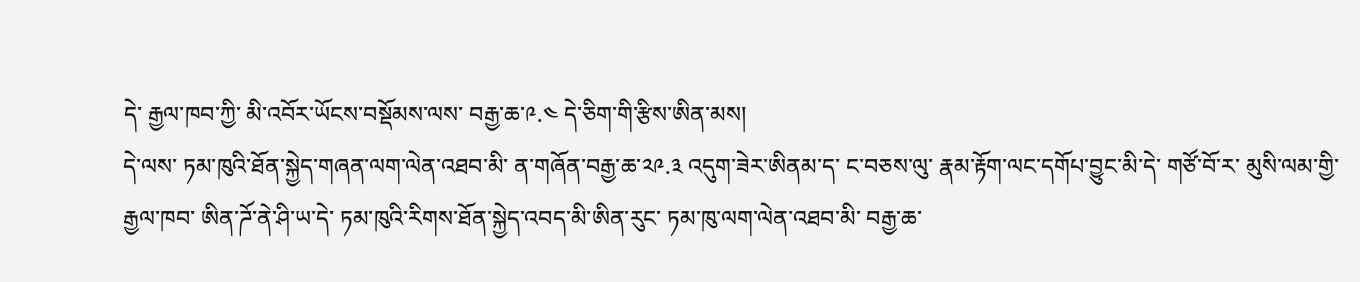དེ་ རྒྱལ་ཁབ་ཀྱི་ མི་འབོར་ཡོངས་བསྡོམས་ལས་ བརྒྱ་ཆ་༩.༤ དེ་ཅིག་གི་རྩིས་ཨིན་མས།
དེ་ལས་ ཏམ་ཁུའི་ཐོན་སྐྱེད་གཞན་ལག་ལེན་འཐབ་མི་ ན་གཞོན་བརྒྱ་ཆ་༢༩.༣ འདུག་ཟེར་ཨིནམ་ད་ ང་བཅས་ལུ་ རྣམ་རྟོག་ལང་དགོཔ་བྱུང་མི་དེ་ གཙོ་བོ་ར་ མུསི་ལམ་གྱི་རྒྱལ་ཁབ་ ཨིན་ཌོ་ནེ་ཤི་ཡ་དེ་ ཏམ་ཁུའི་རིགས་ཐོན་སྐྱེད་འབད་མི་ཨིན་རུང་ ཏམ་ཁུ་ལག་ལེན་འཐབ་མི་ བརྒྱ་ཆ་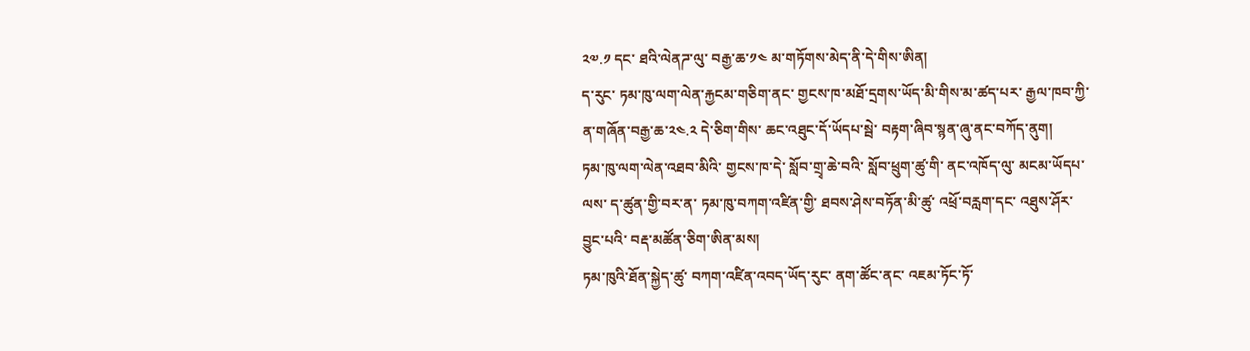༢༧.༡ དང་ ཐའི་ལེནཌ་ལུ་ བརྒྱ་ཆ་༡༤ མ་གཏོགས་མེད་ནི་དེ་གིས་ཨིན།
ད་རུང་ ཏམ་ཁུ་ལག་ལེན་རྐྱངམ་གཅིག་ནང་ གྱངས་ཁ་མཐོ་དྲགས་ཡོད་མི་གིས་མ་ཚད་པར་ རྒྱལ་ཁབ་ཀྱི་ ན་གཞོན་བརྒྱ་ཆ་༢༤.༢ དེ་ཅིག་གིས་ ཆང་འཐུང་དོ་ཡོདཔ་སྦེ་ བརྟག་ཞིབ་སྙན་ཞུ་ནང་བཀོད་ནུག།
ཏམ་ཁུ་ལག་ལེན་འཐབ་མིའི་ གྱངས་ཁ་དེ་ སློབ་གྲྭ་ཆེ་བའི་ སློབ་ཕྲུག་ཚུ་གི་ ནང་འཁོད་ལུ་ མངམ་ཡོདཔ་ལས་ ད་ཚུན་གྱི་བར་ན་ ཏམ་ཁུ་བཀག་འཛིན་གྱི་ ཐབས་ཤེས་བཏོན་མི་ཚུ་ འཕྲོ་བརླག་དང་ འཐུས་ཤོར་བྱུང་པའི་ བརྡ་མཚོན་ཅིག་ཨིན་མས།
ཏམ་ཁུའི་ཐོན་སྐྱེད་ཚུ་ བཀག་འཛིན་འབད་ཡོད་རུང་ ནག་ཚོང་ནང་ འཇམ་ཏོང་ཏོ་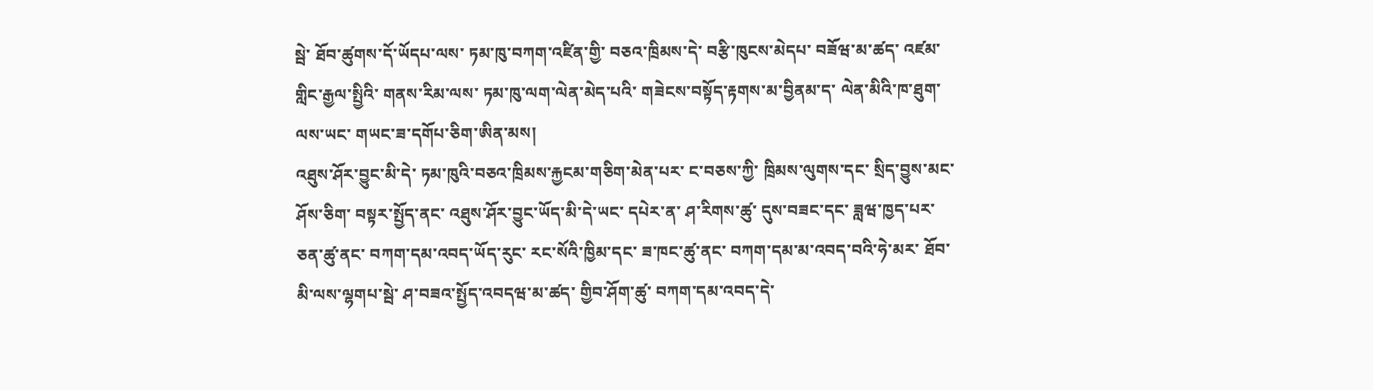སྦེ་ ཐོབ་ཚུགས་དོ་ཡོདཔ་ལས་ ཏམ་ཁུ་བཀག་འཛིན་གྱི་ བཅའ་ཁྲིམས་དེ་ བརྩི་ཁུངས་མེདཔ་ བཟོཝ་མ་ཚད་ འཛམ་གླིང་རྒྱལ་སྤྱིའི་ གནས་རིམ་ལས་ ཏམ་ཁུ་ལག་ལེན་མེད་པའི་ གཟེངས་བསྟོད་རྟགས་མ་བྱིནམ་ད་ ལེན་མིའི་ཁ་ཐུག་ལས་ཡང་ གཡང་ཟ་དགོཔ་ཅིག་ཨིན་མས།
འཐུས་ཤོར་བྱུང་མི་དེ་ ཏམ་ཁུའི་བཅའ་ཁྲིམས་རྐྱངམ་གཅིག་མེན་པར་ ང་བཅས་ཀྱི་ ཁྲིམས་ལུགས་དང་ སྲིད་བྱུས་མང་ཤོས་ཅིག་ བསྟར་སྤྱོད་ནང་ འཐུས་ཤོར་བྱུང་ཡོད་མི་དེ་ཡང་ དཔེར་ན་ ཤ་རིགས་ཚུ་ དུས་བཟང་དང་ ཟླཝ་ཁྱད་པར་ཅན་ཚུ་ནང་ བཀག་དམ་འབད་ཡོད་རུང་ རང་སོའི་ཁྱིམ་དང་ ཟ་ཁང་ཚུ་ནང་ བཀག་དམ་མ་འབད་བའི་ཧེ་མར་ ཐོབ་མི་ལས་ལྷགཔ་སྦེ་ ཤ་བཟའ་སྤྱོད་འབདཝ་མ་ཚད་ གྱིབ་ཤོག་ཚུ་ བཀག་དམ་འབད་དེ་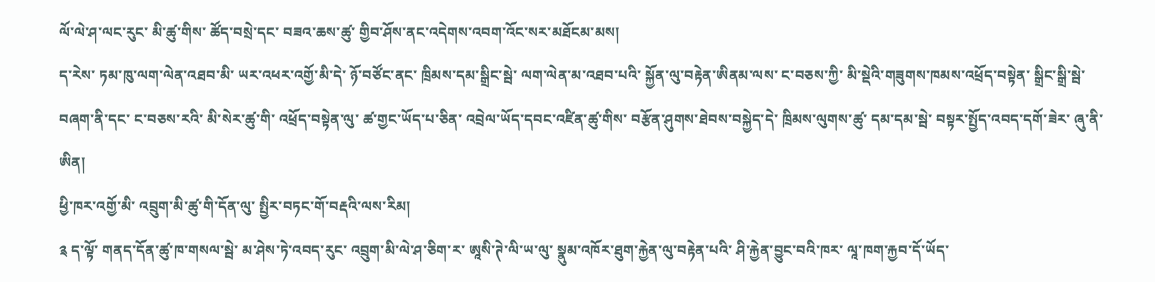ལོ་ལེ་ཤ་ལང་རུང་ མི་ཚུ་གིས་ ཚོད་བསྲེ་དང་ བཟའ་ཆས་ཚུ་ གྱིབ་ཤོས་ནང་འདེགས་འབག་འོང་སར་མཐོངམ་མས།
ད་རེས་ ཏམ་ཁུ་ལག་ལེན་འཐབ་མི་ ཡར་འཕར་འགྱོ་མི་དེ་ ཉོ་བཙོང་ནང་ ཁྲིམས་དམ་སྒྲིང་སྦེ་ ལག་ལེན་མ་འཐབ་པའི་ སྐྱོན་ལུ་བརྟེན་ཨིནམ་ལས་ ང་བཅས་ཀྱི་ མི་སྡེའི་གཟུགས་ཁམས་འཕྲོད་བསྟེན་ སྒྲིང་སྒྲི་སྦེ་ བཞག་ནི་དང་ ང་བཅས་རའི་ མི་སེར་ཚུ་གི་ འཕྲོད་བསྟེན་ལུ་ ཚ་གྱང་ཡོད་པ་ཅིན་ འབྲེལ་ཡོད་དབང་འཛིན་ཚུ་གིས་ བརྩོན་ཤུགས་ཐེབས་བསྐྱེད་དེ་ ཁྲིམས་ལུགས་ཚུ་ དམ་དམ་སྦེ་ བསྟར་སྤྱོད་འབད་དགོ་ཟེར་ ཞུ་ནི་ཨིན།
ཕྱི་ཁར་འགྱོ་མི་ འབྲུག་མི་ཚུ་གི་དོན་ལུ་ སྤྱིར་བཏང་གོ་བརྡའི་ལས་རིམ།
༉ ད་ལྟོ་ གནད་དོན་ཚུ་ཁ་གསལ་སྦེ་ མ་ཤེས་ཏེ་འབད་རུང་ འབྲུག་མི་ལེ་ཤ་ཅིག་ར་ ཨཱསི་ཊེ་ལི་ཡ་ལུ་ སྣུམ་འཁོར་ཐུག་རྐྱེན་ལུ་བརྟེན་པའི་ ཤི་རྐྱེན་བྱུང་བའི་ཁར་ ལཱ་ཁག་རྐྱབ་དོ་ཡོད་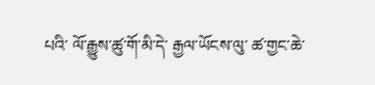པའི་ ལོ་རྒྱུས་ཚུ་གོ་མི་དེ་ རྒྱལ་ཡོངས་ལུ་ ཚ་གྱང་ཆེ་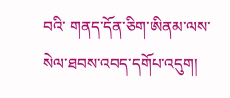བའི་ གནད་དོན་ཅིག་ཨིནམ་ལས་ སེལ་ཐབས་འབད་དགོཔ་འདུག།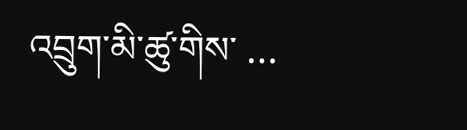འབྲུག་མི་ཚུ་གིས་ …